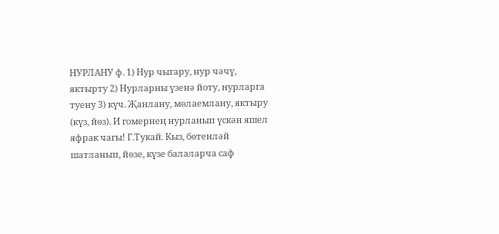НУРЛАНУ ф. 1) Нур чыгару, нур чәчү, яктырту 2) Нурларны үзенә йоту, нурларга туену 3) күч. Җанлану, мөлаемлану, яктыру (күз, йөз). И гомернең нурланып үскән яшел яфрак чагы! Г.Тукай. Кыз, бөтенләй шатланып, йөзе, күзе балаларча саф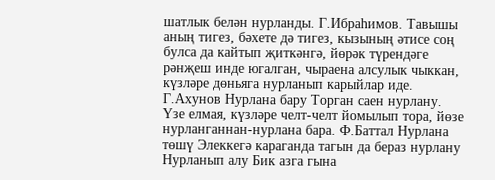шатлык белән нурланды. Г.Ибраһимов. Тавышы аның тигез, бәхете дә тигез, кызының әтисе соң булса да кайтып җиткәнгә, йөрәк түрендәге рәнҗеш инде югалган, чыраена алсулык чыккан, күзләре дөньяга нурланып карыйлар иде. Г.Ахунов Нурлана бару Торган саен нурлану. Үзе елмая, күзләре челт-челт йомылып тора, йөзе нурланганнан-нурлана бара. Ф.Баттал Нурлана төшү Элеккегә караганда тагын да бераз нурлану Нурланып алу Бик азга гына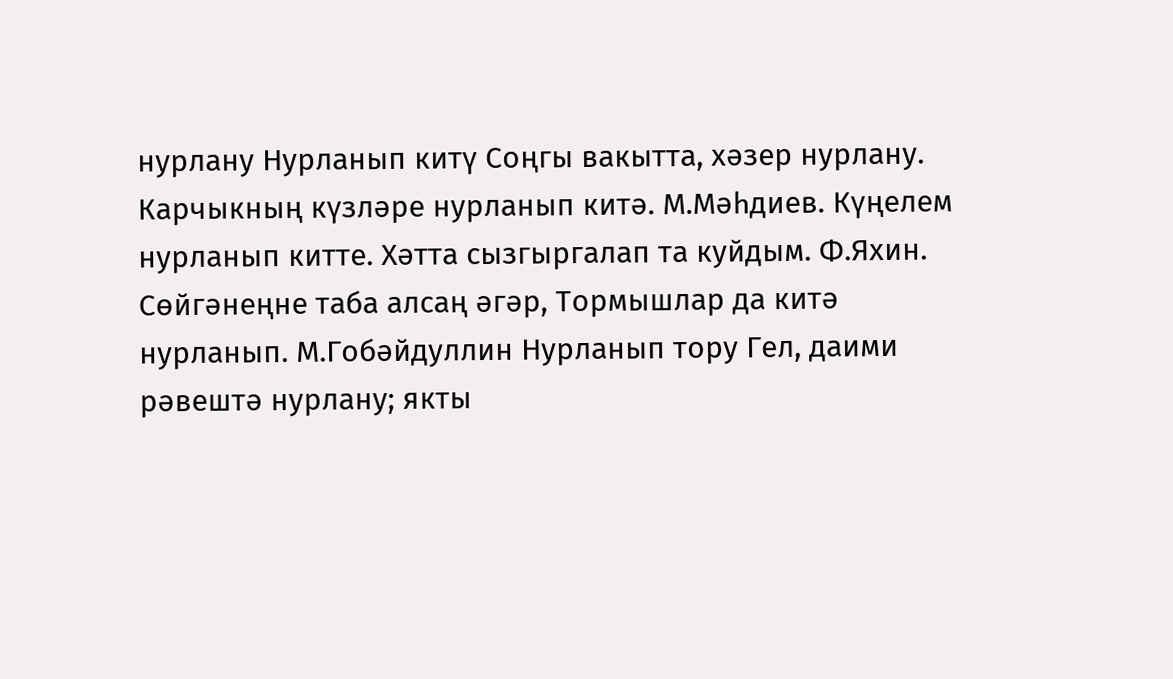нурлану Нурланып китү Соңгы вакытта, хәзер нурлану. Карчыкның күзләре нурланып китә. М.Мәһдиев. Күңелем нурланып китте. Хәтта сызгыргалап та куйдым. Ф.Яхин. Сөйгәнеңне таба алсаң әгәр, Тормышлар да китә нурланып. М.Гобәйдуллин Нурланып тору Гел, даими рәвештә нурлану; якты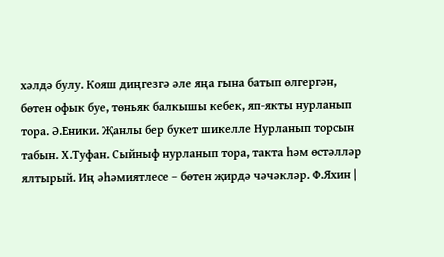хәлдә булу. Кояш диңгезгә әле яңа гына батып өлгергән, бөтен офык буе, төньяк балкышы кебек, яп-якты нурланып тора. Ә.Еники. Җанлы бер букет шикелле Нурланып торсын табын. Х.Туфан. Сыйныф нурланып тора, такта һәм өстәлләр ялтырый. Иң әһәмиятлесе – бөтен җирдә чәчәкләр. Ф.Яхин |